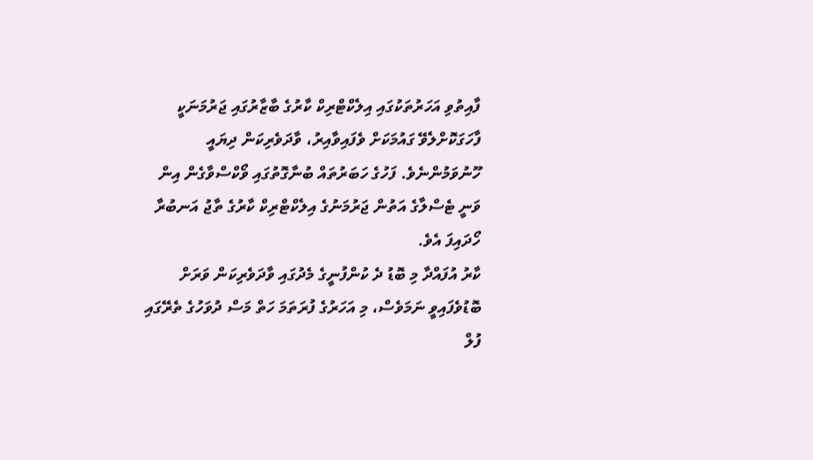ފާއިތުވި އަހަރުތަކުގައި އިލެކްޓްރިކް ކާރުގެ ބާޒާރުގައި ޖަރުމަނަކީ ފާހަގަކޮށްލެވޭ ގައުމަކަށް ވެފައިވާއިރު، ވާދަވެރިކަން ދިޔައީ ހޫނުވަމުންނެވެ. ފަހުގެ ހަބަރުތައް ބުނާގޮތުގައި ވޯކްސްވާގެން އިން ވަނީ ޓެސްލާގެ އަތުން ޖަރުމަނުގެ އިލެކްޓްރިކް ކާރުގެ ތާޖު އަނބުރާ ހޯދައިފަ އެވެ.
ކާރު އުފައްދާ މި ބޮޑު ދެ ކުންފުނީގެ މެދުގައި ވާދަވެރިކަން ވަރަށް ބޮޑުވެފައިވީ ނަމަވެސް، މި އަހަރުގެ ފުރަތަމަ ހަތް މަސް ދުވަހުގެ ތެރޭގައި ފުލް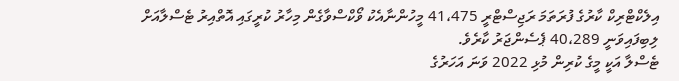އިލެކްޓްރިކް ކާރުގެ ފުރަތަމަ ރަޖިސްޓްރީ 41،475 މީހުންނާއެކު ވޯކްސްވާގެން މިހާރު ކުރީގައި އޮތްއިރު ޓެސްލާއަށް ލިބިފައިވަނީ 40،289 ޕެސެންޖަރު ކާރެވެ.
ޓެސްލާ އަކީ މީގެ ކުރިން މުޅި 2022 ވަނަ އަހަރުގެ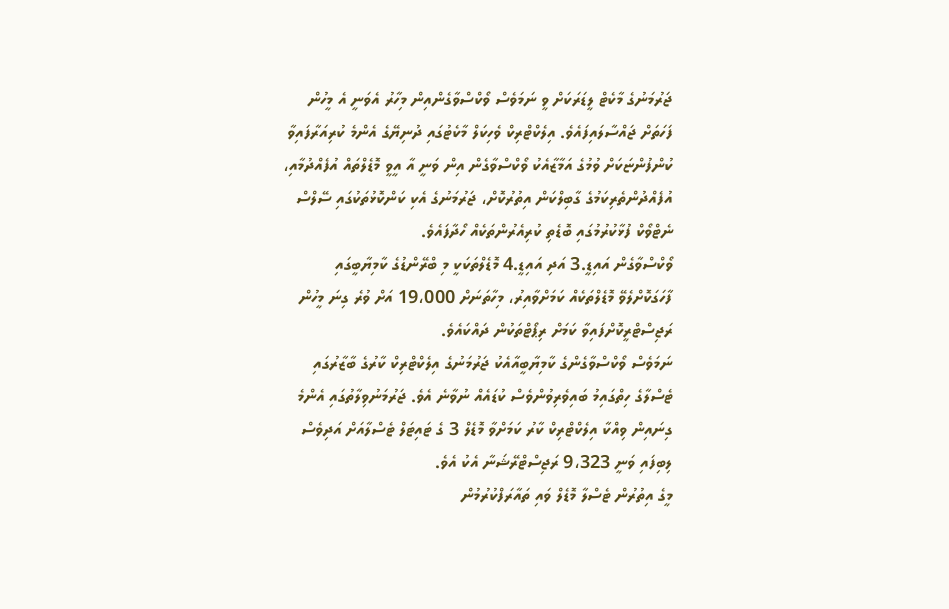ޖަރުމަނުގެ މާކެޓް ލީޑަރަކަށް ވީ ނަމަވެސް ވޯކްސްވާގެންއިން މިހާރު އެވަނީ އެ މީހުން ފަހަތަށް ޖައްސާލައިފައެވެ. އިލެކްޓްރިކް ވެހިކަލް މާކެޓުގައި ދުނިޔޭގެ އެންމެ ކުރިއަރާފައިވާ ކުންފުންޏަކަށް ވުމުގެ އަމާޒާއެކު ވޯކްސްވާގެން އިން ވަނީ އާ އީވީ މޮޑެލްތައް އުފެއްދުމާއި، އުފެއްދުންތެރިކަމުގެ ގާބިލްކަން އިތުރުކޮށް، ޖަރުމަނުގެ އެކި ކަންކޮޅުތަކުގައި ސޭލްސް ނެޓްވޯކް ފުޅާކުރުމުގައި ބޮޑެތި ކުރިއެރުންތަކެއް ހޯދާފައެވެ.
ވޯކްސްވާގެން އައިޑީ.3 އަދި އައިޑީ.4 މޮޑެލްތަކަކީ މި ބްރޭންޑުގެ ކާމިޔާބީގައި ފާހަގަކޮށްލެވޭ މޮޑެލްތަކެއް ކަމަށްވާއިރު، މިހާތަނަށް 19،000 އަށް ވުރެ ގިނަ މީހުން ރަޖިސްޓްރީކޮށްފައިވާ ކަމަށް ރިޕޯޓްތަކުން ދައްކައެވެ.
ނަމަވެސް ވޯކްސްވާގެންގެ ކާމިޔާބީއާއެކު ޖަރުމަނުގެ އިލެކްޓްރިކް ކާރުގެ ބާޒާރުގައި ޓެސްލާގެ ހިތްގައިމު ބައިވެރިވުންވެސް ކުޑައެއް ނުވާނެ އެވެ. ޖަރުމަނުވިލާތުގައި އެންމެ ގިނައިން ވިއްކާ އިލެކްޓްރިކް ކާރު ކަމަށްވާ މޮޑެލް 3 ގެ ޓައިޓަލް ޓެސްލާއަށް އަދިވެސް ލިބިފައި ވަނީ 9،323 ރަޖިސްޓްރޭޝަނާ އެކު އެވެ.
މީގެ އިތުރުން ޓެސްލާ މޮޑެލް ވައި ތައާރަފްކުރުމުން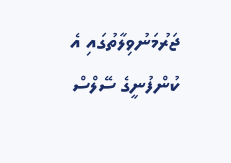ޖަރުމަނުވިލާތުގައި އެ ކުންފުނީގެ ސޭލްސް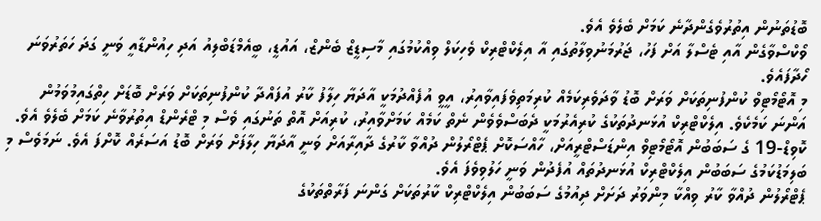ބޮޑުތަނުން އިތުރުވެގެންދާނެ ކަމަށް ބެލެވެ އެވެ.
ވޯކްސްވާގެން އާއި ޓެސްލާ އަށް ފަހު، ޖަރުމަނުވިލާތުގައި އާ އިލެކްޓްރިކް ވެހިކަލް ވިއްކުމުގައި މާސިޑީޒް ބެންޒް، އައުޑީ، ބީއެމްޑަބްލިއު އަދި ހިއުންޑާއީ ވަނީ ގަދަ ހަތަރުވަނަ ހޯދާފައެވެ.
މި އޮޓޯމޯޓިވް ކުންފުނިތަކަށް ވަރަށް ބޮޑު ވާދަވެރިކަމެއް ކުރިމަތިވެފައިވާއިރު، އީވީ އުފެއްދުމަކީ އާދަޔާ ހިލާފު ކާރު އުފައްދާ ކުންފުނިތަކަށް ވަރަށް ބޮޑަށް ހިތްގައިމުވަމުން އަންނަ ކަމެކެވެ. އިލެކްޓްރިކް އުޅަނދުތަކުގެ ކުރިއެރުމަކީ ދެބަސްވެވެން ނެތް ކަމެއް ކަމަށްވާއިރު، ކުރިއަށް އޮތް ތަނުގައި ވެސް މި ޓްރެންޑް އިތުރުވާނެ ކަމަށް ބެލެވެ އެވެ.
ކޮވިޑް-19 ގެ ސަބަބުން އޮޓޯމޯޓިވް އިންޑަސްޓްރީއަށް، ހާއްސަކޮށް ޕެޓްރޯލުން ދުއްވާ ކާރުގެ ދާއިރާއަށް ވަނީ އާދަޔާ ހިލާފަށް ވަރަށް ބޮޑު އަސަރެއް ކޮށްފަ އެވެ. ނަމަވެސް މި ބަލިމަޑުކަމުގެ ސަބަބުން އިލެކްޓްރިކް އުޅަނދުތައް އުފެދުން ވަނީ ހަލުވިވެފަ އެވެ.
ޕެޓްރޯލުން ދުއްވާ ކާރު ވިއްކާ މިންވަރު ދަށަށް ދިއުމުގެ ސަބަބުން އިލެކްޓްރިކް ކާރުތަކަށް ގަންނަ ފަރާތްތަކުގެ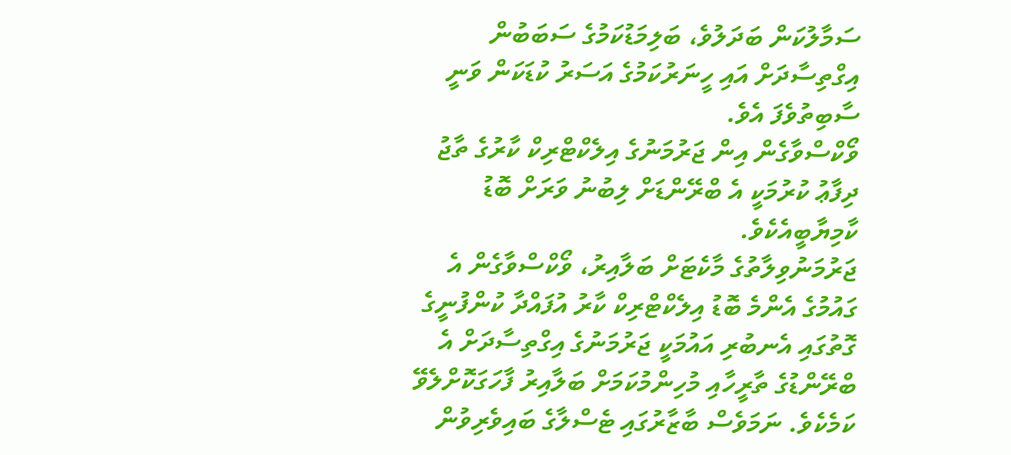ސަމާލުކަން ބަދަލުވެ، ބަލިމަޑުކަމުގެ ސަބަބުން އިގްތިސާދަށް އައި ހީނަރުކަމުގެ އަސަރު ކުޑަކަން ވަނީ ސާބިތުވެފަ އެވެ.
ވޯކްސްވާގެން އިން ޖަރުމަނުގެ އިލެކްޓްރިކް ކާރުގެ ތާޖު ދިފާޢު ކުރުމަކީ އެ ބްރޭންޑަށް ލިބުނު ވަރަށް ބޮޑު ކާމިޔާބީއެކެވެ.
ޖަރުމަނުވިލާތުގެ މާކެޓަށް ބަލާއިރު، ވޯކްސްވާގެން އެ ގައުމުގެ އެންމެ ބޮޑު އިލެކްޓްރިކް ކާރު އުފައްދާ ކުންފުނީގެ ގޮތުގައި އެނބުރި އައުމަކީ ޖަރުމަނުގެ އިގްތިސާދަށް އެ ބްރޭންޑުގެ ތާރީހާއި މުހިންމުކަމަށް ބަލާއިރު ފާހަގަކޮށްލެވޭ ކަމެކެވެ. ނަމަވެސް ބާޒާރުގައި ޓެސްލާގެ ބައިވެރިވުން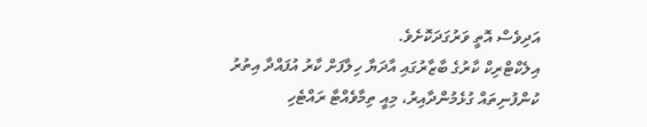އަދިވެސް އޮތީ ވަރުގަދަކޮށެވެ.
އިލެކްޓްރިކް ކާރުގެ ބާޒާރުގައި އާދަޔާ ހިލާފަށް ކާރު އުފައްދާ އިތުރު ކުންފުނިތައް ގުޅެމުންދާއިރު، މިއީ ތިމާވެއްޓާ ރައްޓެހި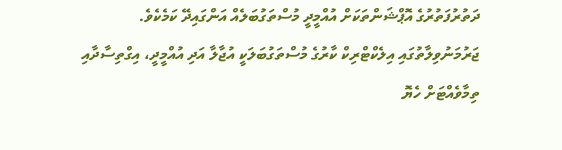ދަތުރުފަތުރުގެ އޮޕްޝަންތަކަށް އުއްމީދީ މުސްތަގުބަލެއް އަންގައިދޭ ކަމެކެވެ.
ޖަރުމަނުވިލާތުގައި އިލެކްޓްރިކް ކާރުގެ މުސްތަގުބަލަކީ އުޖާލާ އަދި އުއްމީދީ، އިގްތިސާދާއި ތިމާވެއްޓަށް ހެޔޮ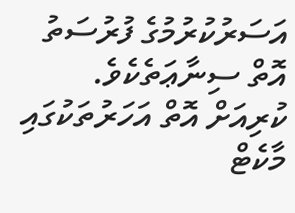އަސަރުކުރުމުގެ ފުރުސަތު އޮތް ސިނާޢަތެކެވެ.
ކުރިއަށް އޮތް އަހަރުތަކުގައި މާކެޓް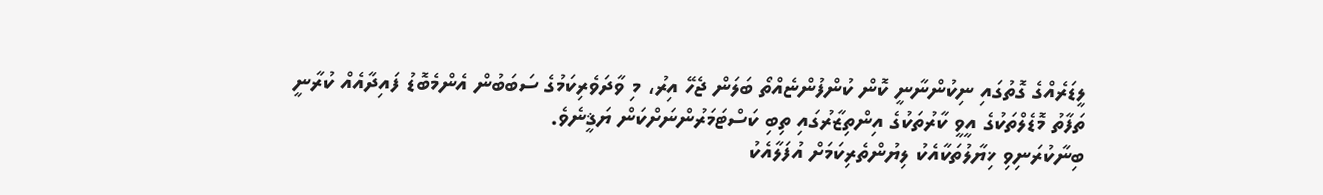ލީޑަރެއްގެ ގޮތުގައި ނިކުންނާނީ ކޮން ކުންފުންޏެއްތޯ ބަލަން ޖެހޭ އިރު، މި ވާދަވެރިކަމުގެ ސަބަބުން އެންމެބޮޑު ފައިދާއެއް ކުރާނީ ތަފާތު މޮޑެލްތަކުގެ އީވީ ކާރުތަކުގެ އިންތިޒާރުގައި ތިބި ކަސްޓަމަރުންނަށްކަން ޔަޤީނެވެ.
ބިނާކުރަނިވި ޚިޔާލުތަކާއެކު ލިޔުންތެރިކަމަށް އުފަލާއެކު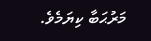މަރުޙަބާ ކިޔަމެވެ.